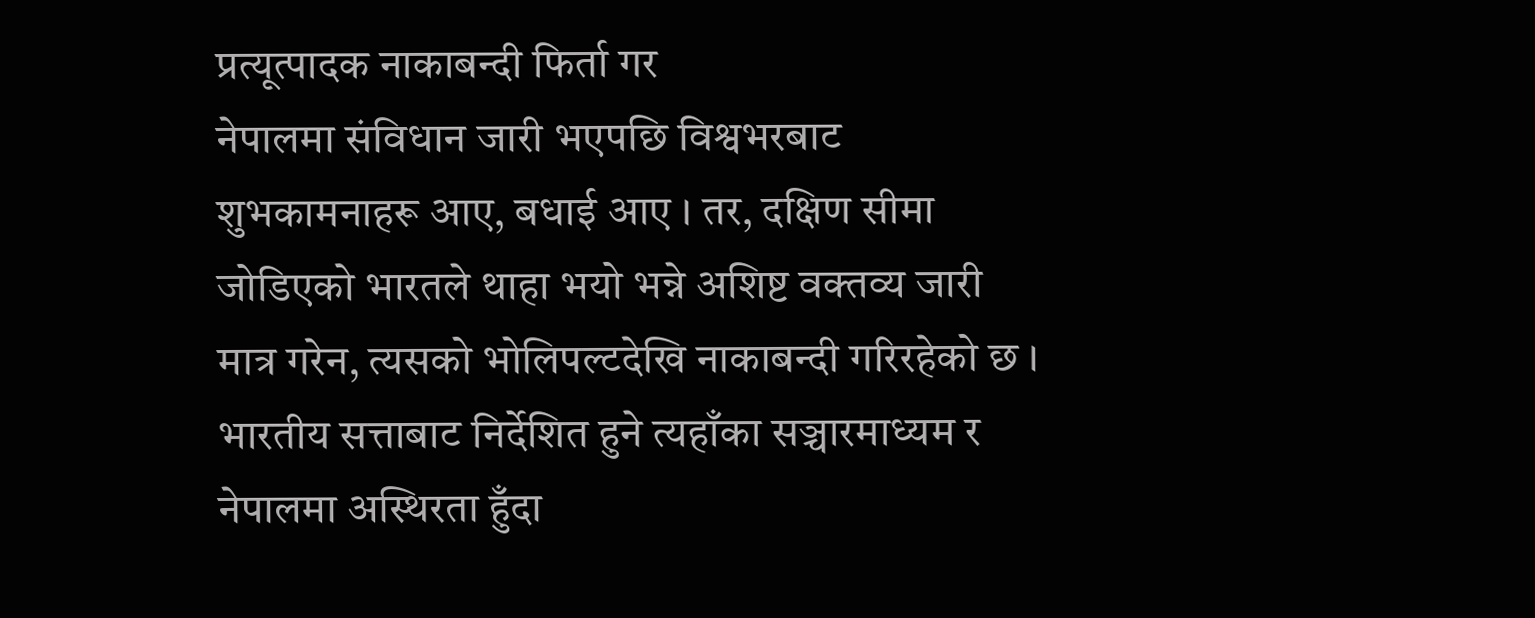प्रत्यूत्पादक नाकाबन्दी फिर्ता गर
नेपालमा संविधान जारी भएपछि विश्वभरबाट शुभकामनाहरू आए, बधाई आए । तर, दक्षिण सीमा जोडिएको भारतले थाहा भयो भन्ने अशिष्ट वक्तव्य जारी मात्र गरेन, त्यसको भोलिपल्टदेखि नाकाबन्दी गरिरहेको छ । भारतीय सत्ताबाट निर्देशित हुने त्यहाँका सञ्चारमाध्यम र नेपालमा अस्थिरता हुँदा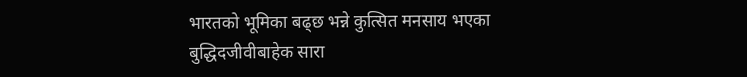भारतको भूमिका बढ्छ भन्ने कुत्सित मनसाय भएका बुद्धिदजीवीबाहेक सारा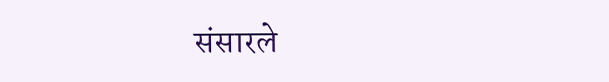संसारले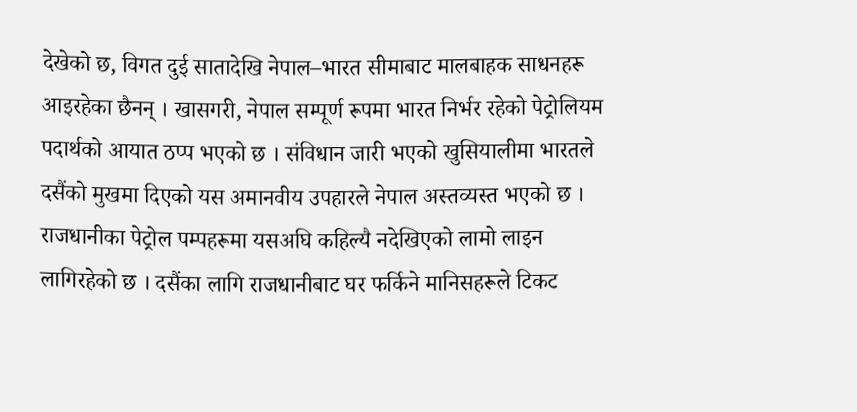देखेको छ, विगत दुई सातादेखि नेपाल–भारत सीमाबाट मालबाहक साधनहरू आइरहेका छैनन् । खासगरी, नेपाल सम्पूर्ण रूपमा भारत निर्भर रहेको पेट्रोलियम पदार्थको आयात ठप्प भएको छ । संविधान जारी भएको खुसियालीमा भारतले दसैंको मुखमा दिएको यस अमानवीय उपहारले नेपाल अस्तव्यस्त भएको छ । राजधानीका पेट्रोल पम्पहरूमा यसअघि कहिल्यै नदेखिएको लामो लाइन लागिरहेको छ । दसैंका लागि राजधानीबाट घर फर्किने मानिसहरूले टिकट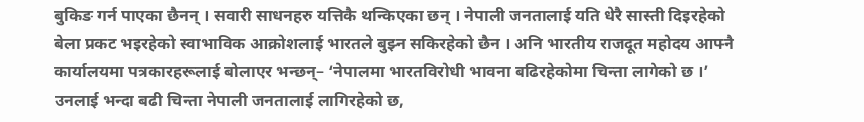बुकिङ गर्न पाएका छैनन् । सवारी साधनहरु यत्तिकै थन्किएका छन् । नेपाली जनतालाई यति धेरै सास्ती दिइरहेको बेला प्रकट भइरहेको स्वाभाविक आक्रोशलाई भारतले बुझ्न सकिरहेको छैन । अनि भारतीय राजदूत महोदय आफ्नै कार्यालयमा पत्रकारहरूलाई बोलाएर भन्छन्– ‘नेपालमा भारतविरोधी भावना बढिरहेकोमा चिन्ता लागेको छ ।’ उनलाई भन्दा बढी चिन्ता नेपाली जनतालाई लागिरहेको छ,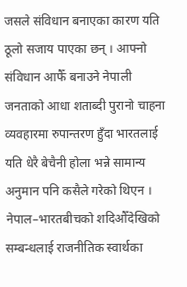जसले संविधान बनाएका कारण यति ठूलो सजाय पाएका छन् । आफ्नो संविधान आफैँ बनाउने नेपाली जनताको आधा शताब्दी पुरानो चाहना व्यवहारमा रुपान्तरण हुँदा भारतलाई यति धेरै बेचैनी होला भन्ने सामान्य अनुमान पनि कसैले गरेको थिएन । नेपाल–भारतबीचको शदिऔँदेखिको सम्बन्धलाई राजनीतिक स्वार्थका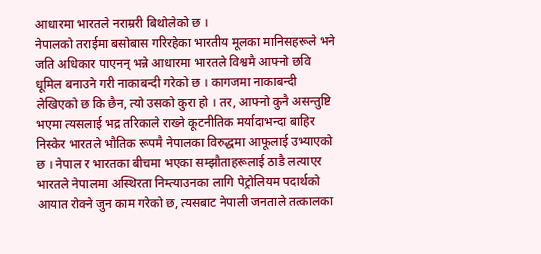आधारमा भारतले नराम्ररी बिथोलेको छ ।
नेपालको तराईमा बसोबास गरिरहेका भारतीय मूलका मानिसहरूले भने जति अधिकार पाएनन् भन्ने आधारमा भारतले विश्वमै आफ्नो छवि धूमिल बनाउने गरी नाकाबन्दी गरेको छ । कागजमा नाकाबन्दी लेखिएको छ कि छैन, त्यो उसको कुरा हो । तर, आफ्नो कुनै असन्तुष्टि भएमा त्यसलाई भद्र तरिकाले राख्ने कूटनीतिक मर्यादाभन्दा बाहिर निस्केर भारतले भौतिक रूपमै नेपालका विरुद्धमा आफूलाई उभ्याएको छ । नेपाल र भारतका बीचमा भएका सम्झौताहरूलाई ठाडै लत्याएर भारतले नेपालमा अस्थिरता निम्त्याउनका लागि पेट्रोलियम पदार्थको आयात रोक्ने जुन काम गरेको छ, त्यसबाट नेपाली जनताले तत्कालका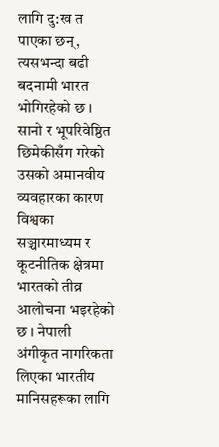लागि दु:ख त पाएका छन्, त्यसभन्दा बढी बदनामी भारत भोगिरहेको छ । सानो र भूपरिवेष्ठित छिमेकीसँग गरेको उसको अमानवीय व्यवहारका कारण विश्वका सञ्चारमाध्यम र कूटनीतिक क्षेत्रमा भारतको तीव्र आलोचना भइरहेको छ । नेपाली अंगीकृत नागरिकता लिएका भारतीय मानिसहरूका लागि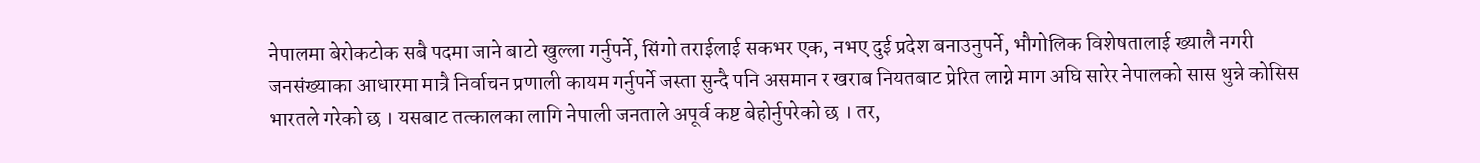नेपालमा बेरोकटोक सबै पदमा जाने बाटो खुल्ला गर्नुपर्ने, सिंगो तराईलाई सकभर एक, नभए दुई प्रदेश बनाउनुपर्ने, भौगोलिक विशेषतालाई ख्यालै नगरी जनसंख्याका आधारमा मात्रै निर्वाचन प्रणाली कायम गर्नुपर्ने जस्ता सुन्दै पनि असमान र खराब नियतबाट प्रेरित लाग्ने माग अघि सारेर नेपालको सास थुन्ने कोसिस भारतले गरेको छ । यसबाट तत्कालका लागि नेपाली जनताले अपूर्व कष्ट बेहोर्नुपरेको छ । तर,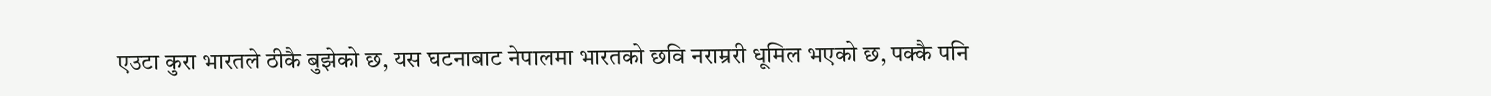एउटा कुरा भारतले ठीकै बुझेको छ, यस घटनाबाट नेपालमा भारतको छवि नराम्ररी धूमिल भएको छ, पक्कै पनि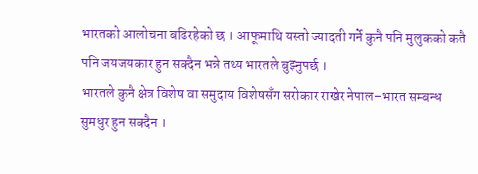भारतको आलोचना बढिरहेको छ । आफूमाथि यस्तो ज्यादती गर्ने कुनै पनि मुलुकको कतै पनि जयजयकार हुन सक्दैन भन्ने तथ्य भारतले बुझ्नुपर्छ ।
भारतले कुनै क्षेत्र विशेष वा समुदाय विशेषसँग सरोकार राखेर नेपाल–भारत सम्बन्ध सुमधुर हुन सक्दैन ।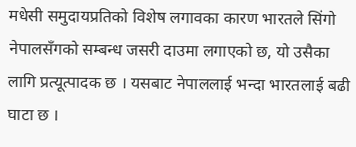मधेसी समुदायप्रतिको विशेष लगावका कारण भारतले सिंगो नेपालसँगको सम्बन्ध जसरी दाउमा लगाएको छ, यो उसैका लागि प्रत्यूत्पादक छ । यसबाट नेपाललाई भन्दा भारतलाई बढी घाटा छ ।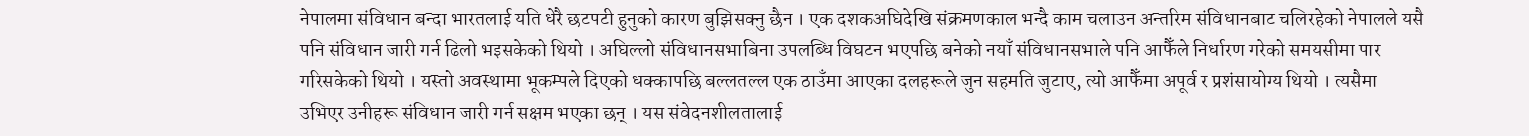नेपालमा संविधान बन्दा भारतलाई यति धेरै छटपटी हुनुको कारण बुझिसक्नु छैन । एक दशकअघिदेखि संक्रमणकाल भन्दै काम चलाउन अन्तरिम संविधानबाट चलिरहेको नेपालले यसै पनि संविधान जारी गर्न ढिलो भइसकेको थियो । अघिल्लो संविधानसभाबिना उपलब्धि विघटन भएपछि बनेको नयाँ संविधानसभाले पनि आफैँले निर्धारण गरेको समयसीमा पार गरिसकेको थियो । यस्तो अवस्थामा भूकम्पले दिएको धक्कापछि बल्लतल्ल एक ठाउँमा आएका दलहरूले जुन सहमति जुटाए, त्यो आफैँमा अपूर्व र प्रशंसायोग्य थियो । त्यसैमा उभिएर उनीहरू संविधान जारी गर्न सक्षम भएका छन् । यस संवेदनशीलतालाई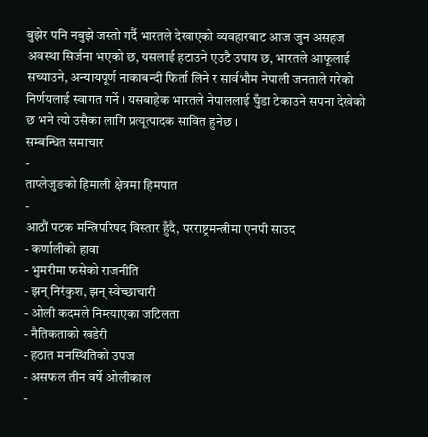बुझेर पनि नबुझे जस्तो गर्दै भारतले देखाएको व्यवहारबाट आज जुन असहज अवस्था सिर्जना भएको छ, यसलाई हटाउने एउटै उपाय छ, भारतले आफूलाई सच्याउने, अन्यायपूर्ण नाकाबन्दी फिर्ता लिने र सार्वभौम नेपाली जनताले गरेको निर्णयलाई स्वागत गर्ने । यसबाहेक भारतले नेपाललाई घुँडा टेकाउने सपना देखेको छ भने त्यो उसैका लागि प्रत्यूत्पादक सावित हुनेछ ।
सम्बन्धित समाचार
-
ताप्लेजुङको हिमाली क्षेत्रमा हिमपात
-
आठौं पटक मन्त्रिपरिषद विस्तार हुँदै, परराष्ट्रमन्त्रीमा एनपी साउद
- कर्णालीको हावा
- भुमरीमा फसेको राजनीति
- झन् निरंकुश, झन् स्वेच्छाचारी
- ओली कदमले निम्त्याएका जटिलता
- नैतिकताको खडेरी
- हठात मनस्थितिको उपज
- असफल तीन वर्षे ओलीकाल
-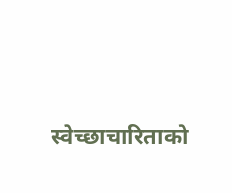स्वेच्छाचारिताको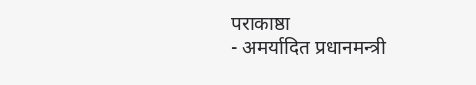पराकाष्ठा
- अमर्यादित प्रधानमन्त्री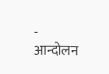- आन्दोलन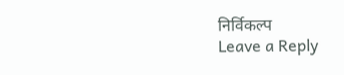निर्विकल्प
Leave a Reply